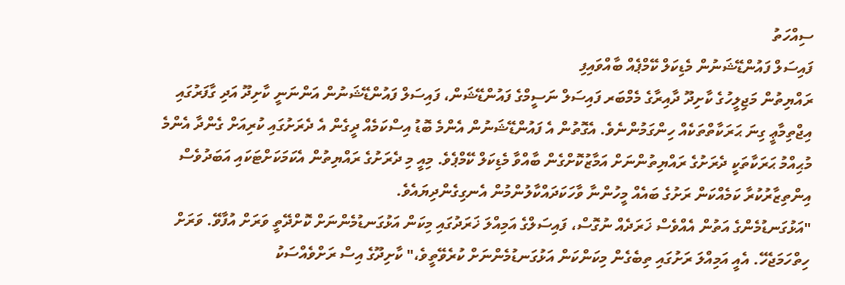ސިއްހަތު
ފައިސަލް ފައުންޑޭޝަނުން މެޑިކަލް ކޭމްޕެއް ބާއްވައިފި
ރައްޔިތުން މަޖިލީހުގެ ކާށިދޫ ދާއިރާގެ މެމްބަރ ފައިސަލް ނަސީމްގެ ފައުންޑޭޝަން، ފައިސަލް ފައުންޑޭޝަނުން އަންނަނީ ކާށިދޫ އަދި ގާފަރުގައި އިޖްތިމާޢީ ގިނަ ޙަރަކާތްތަކެއް ހިންގަމުންނެވެ. އެގޮތުން އެ ފައުންޑޭޝަނުން އެންމެ ބޮޑު އިސްކަމެއް ދީގެން އެ ދެރަށުގައި ކުރިއަށް ގެންދާ އެންމެ މުޙިއްމު ޙަރަކާތަކީ ދެރަށުގެ ރައްޔިތުންނަށް އަމާޒުކޮށްގެން ބާއްވާ މެޑިކަލް ކޭމްޕެވެ. މިއީ މި ދެރަށުގެ ރައްޔިތުން އެކަމަކަށްޓަކައި އަބަދުވެސް އިންތިޒާރުކުރާ ކަމެއްކަން ރަށުގެ ބައެއް މީހުންނާ ވާހަކަދައްކާލުންމުން އެނގިގެންދިޔައެވެ.
"އަޅުގަނޑުމެންގެ އަތުން އެއްވެސް ޚަރަދެއް ނުގޮސް، ފައިސަލްގެ އަމިއްލަ ޚަރަދުގައި މިކަން އަޅުގަނޑުމެންނަށް ކޮށްދޭތީ ވަރަށް އުފާވޭ. ވަރަށް ހިތްހަމަޖެހޭ. އެއީ އަމިއްލަ ރަށުގައި ތިބެގެން މިކަންކަން އަޅުގަނޑުމެންނަށް ކުރެވޭތީވެ،" ކާށިދޫގެ އިސް ރަށްވެއްސަކު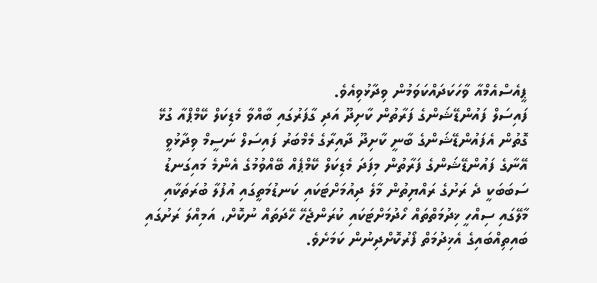ޕީއެސްއެމްއާ ވާހަކަދައްކަވަމުން ވިދާޅުވިއެވެ.
ފައިސަލް ފައުންޑޭޝަންގެ ފަރާތުން ކާށިދޫ އަދި ގާފަރުގައި ބާއްވާ މެޑިކަލް ކޭމްޕްއާ ގުޅޭ ގޮތުން އެފައުންޑޭޝަންގެ ބާނީ ކާށިދޫ ދާއިރާގެ މެމްބަރު ފައިސަލް ނަސީމް ވިދާޅުވީ އޭނާގެ ފައުންޑޭޝަންގެ ފަރާތުން މިފަދަ މެޑިކަލް ކޭމްޕެއް ބޭއްވުމުގެ އެންމެ މައިގަނޑު ސަބަބަކީ ދެ ރަށުގެ ރައްޔިތުން މާލެ ދިއުމަށްޓަކައި ކަނޑުމަތީގައި އުފުލާ ބުރަތަކާއި މާލޭގައި ސިއްހީ ޚިދުމަތްތައް ހޯދުމަށްޓަކައި ކުރަންޖެހޭ ހޭދަތައް ނުކޮށް، އަމިއްލަ ރަށުގައި ބައިތިއްބައިގެ އެޚިދުމަތް ފޯރުކޮށްދިނުން ކަމަށެވެ.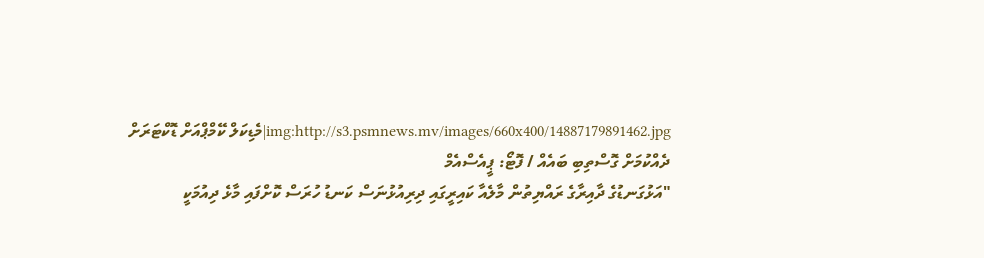img:http://s3.psmnews.mv/images/660x400/14887179891462.jpg|މެޑިކަލް ކޭމްޕްއަށް ޑޮކްޓަރަށް ދެއްކުމަށް ގޮސްތިބި ބައެއް / ފޮޓޯ: ޕީއެސްއެމް
"އަޅުގަނޑުގެ ދާއިރާގެ ރައްޔިތުން މާލެއާ ކައިރީގައި ދިރިއުޅުނަސް ކަނޑު ހުރަސް ކޮށްފައި މާޅެ ދިއުމަކީ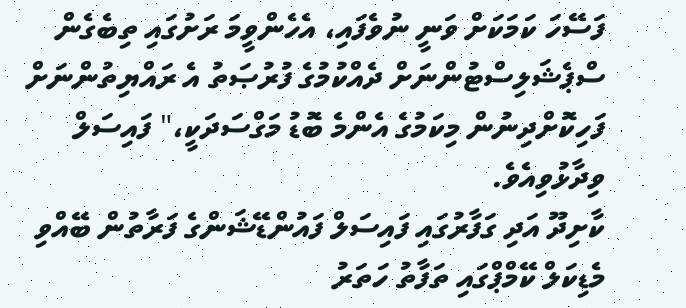ފަސޭހަ ކަމަކަށް ވަނީ ނުވެފައި، އެހެންވީމަ ރަށުގައި ތިބެގެން ސްޕެޝަލިސްޓުންނަށް ދެއްކުމުގެ ފުރުޞަތު އެ ރައްޔިތުންނަށް ފަހިކޮށްދިނުން މިކަމުގެ އެންމެ ބޮޑު މަގްސަދަކީ،" ފައިސަލް ވިދާޅުވިއެވެ.
ކާށިދޫ އަދި ގަފާރުގައި ފައިސަލް ފައުންޑޭޝަންގެ ފަރާތުން ބޭއްވި މެޑިކަލް ކޭމްޕްގައި ތަފާތު ހަތަރު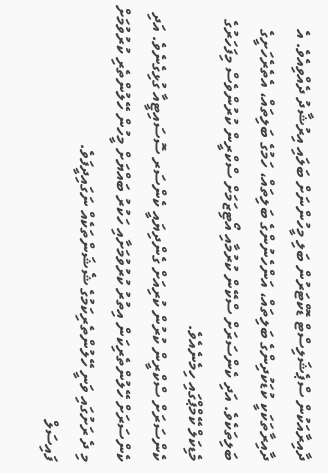ދާއިރާއަކުން ސްޕެޝަލިސްޓް ޑޮކްޓަރުން ބަލި މީހުންނަށް ބަލައި އިރުޝާދު ދެއްވިއެވެ. އެ ދާއިރާތަކަކީ ކުޑަކުދިންގެ ބަލިތައް، އަންހެނުންގެ ބަލިތައް، ހަމުގެ ބަލިތައް، އެތެރެހަށީގެ ބަލިތަކެވެ. އަދި ކެންސަރަށް ސްކޭން ކުރުމާއި އޯޓިޒަމަށް ސްކްރީން ކުރުންވެސް މިފަހަރުގެ މެޑިކަލް ކޭމްޕްގައި ހިމެނެއެވެ.
ކެންސަރަށް ސްކްރީން ކުރުން ކުރިއަށް ގެންދިޔައީ ކެންސަރ ސޮސައިޓީއާ ގުޅިގެނެވެ. އަދި ކެންސަރަށް ހޭލުންތެރިކަން އިތުރު ކުރުވުމަށާއި ހަކުރު ބައްޔަށް މީހުން ހޭލުންތެރި ކުރުވުމަށް މި ދެ ރަށުގައި ވަނީ ހޭލުންތެރިކަމުގެ ޝެޝަންތަކެއް ނަގައިދީފަވެ.
ފައިސަލް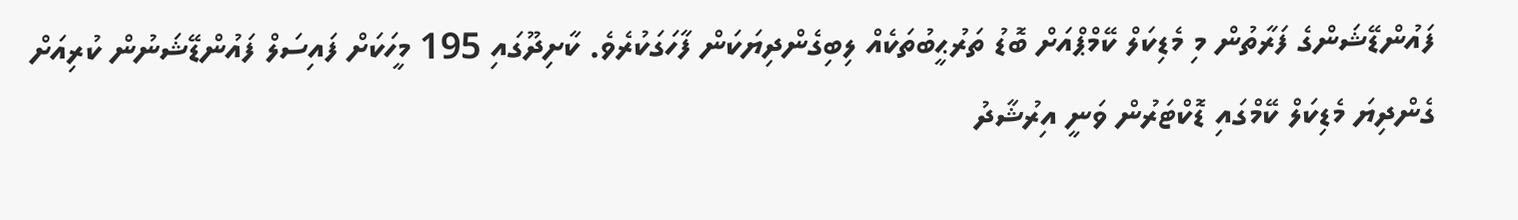ފައުންޑޭޝަންގެ ފަރާތުން މި މެޑިކަލް ކޭމްޕްއަށް ބޮޑު ތަރުޙީބުތަކެއް ލިބިގެންދިޔަކަން ފާހަގަކުރެވެ. ކާށިދޫގައި 195 މީހަކަށް ފައިސަލް ފައުންޑޭޝަނުން ކުރިއަށް ގެންދިޔަ މެޑިކަލް ކޭމްގައި ޑޮކްޓަރުން ވަނީ އިރުޝާދު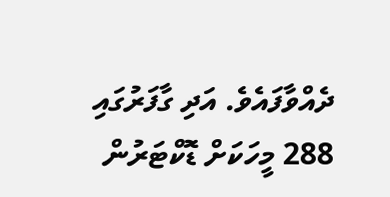ދެއްވާފައެވެ. އަދި ގާފަރުގައި 288 މީހަކަށް ޑޮކްޓަރުން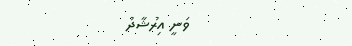ވަނީ އިރުޝާދު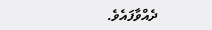ދެއްވާފައެވެ.